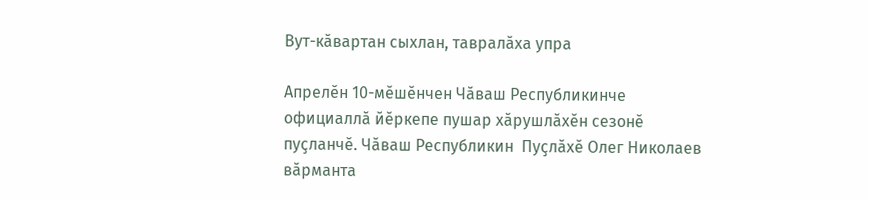Вут-кӑвартан сыхлан, тавралӑха упра

Апрелӗн 10-мӗшӗнчен Чӑваш Республикинче официаллӑ йӗркепе пушар хӑрушлӑхӗн сезонӗ пуҫланчӗ. Чӑваш Республикин  Пуҫлӑхӗ Олег Николаев вӑрманта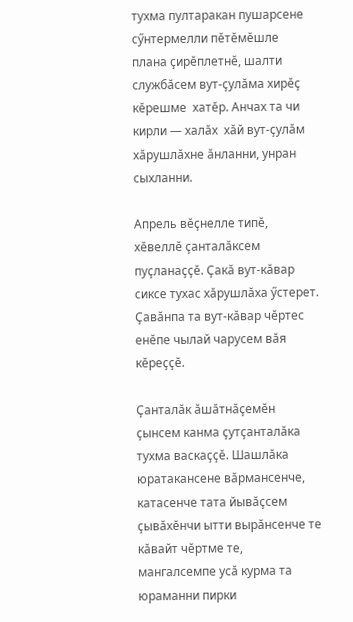тухма пултаракан пушарсене сӳнтермелли пӗтӗмӗшле плана ҫирӗплетнӗ, шалти службӑсем вут-ҫулӑма хирӗҫ кӗрешме  хатӗр. Анчах та чи кирли — халӑх  хӑй вут-ҫулӑм хӑрушлӑхне ӑнланни, унран сыхланни.

Апрель вӗҫнелле типӗ, хӗвеллӗ ҫанталӑксем пуҫланаҫҫӗ. Ҫакӑ вут-кӑвар сиксе тухас хӑрушлӑха ӳстерет. Ҫавӑнпа та вут-кӑвар чӗртес енӗпе чылай чарусем вӑя кӗреҫҫӗ.

Ҫанталӑк ӑшӑтнӑҫемӗн ҫынсем канма ҫутҫанталӑка тухма васкаҫҫӗ. Шашлӑка юратакансене вӑрмансенче, катасенче тата йывӑҫсем ҫывӑхӗнчи ытти вырӑнсенче те  кӑвайт чӗртме те, мангалсемпе усӑ курма та юраманни пирки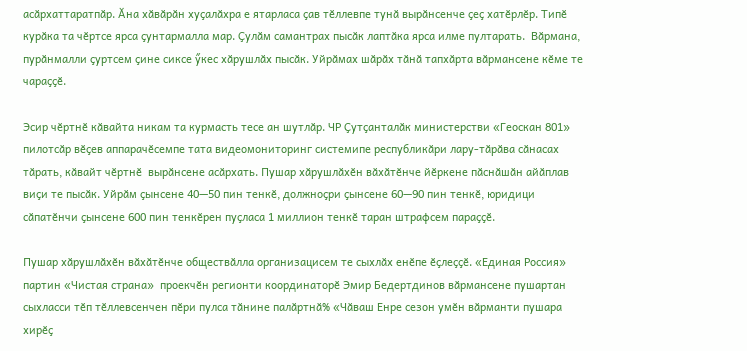асӑрхаттаратпӑр. Ӑна хӑвӑрӑн хуҫалӑхра е ятарласа ҫав тӗллевпе тунӑ вырӑнсенче ҫеҫ хатӗрлӗр. Типӗ курӑка та чӗртсе ярса ҫунтармалла мар. Ҫулӑм самантрах пысӑк лаптӑка ярса илме пултарать.  Вӑрмана, пурӑнмалли ҫуртсем ҫине сиксе ӳкес хӑрушлӑх пысӑк. Уйрӑмах шӑрӑх тӑнӑ тапхӑрта вӑрмансене кӗме те чараҫҫӗ.

Эсир чӗртнӗ кӑвайта никам та курмасть тесе ан шутлӑр. ЧР Ҫутҫанталӑк министерстви «Геоскан 801» пилотсӑр вӗҫев аппарачӗсемпе тата видеомониторинг системипе республикӑри лару-тӑрӑва сӑнасах тӑрать, кӑвайт чӗртнӗ  вырӑнсене асӑрхать. Пушар хӑрушлӑхӗн вӑхӑтӗнче йӗркене пӑснӑшӑн айӑплав виҫи те пысӑк. Уйрӑм ҫынсене 40—50 пин тенкӗ, должноҫри ҫынсене 60—90 пин тенкӗ, юридици сӑпатӗнчи ҫынсене 600 пин тенкӗрен пуҫласа 1 миллион тенкӗ таран штрафсем параҫҫӗ.

Пушар хӑрушлӑхӗн вӑхӑтӗнче обществӑлла организацисем те сыхлӑх енӗпе ӗҫлеҫҫӗ. «Единая Россия» партин «Чистая страна»  проекчӗн регионти координаторӗ Эмир Бедертдинов вӑрмансене пушартан сыхласси тӗп тӗллевсенчен пӗри пулса тӑнине палӑртнӑ% «Чӑваш Енре сезон умӗн вӑрманти пушара хирӗҫ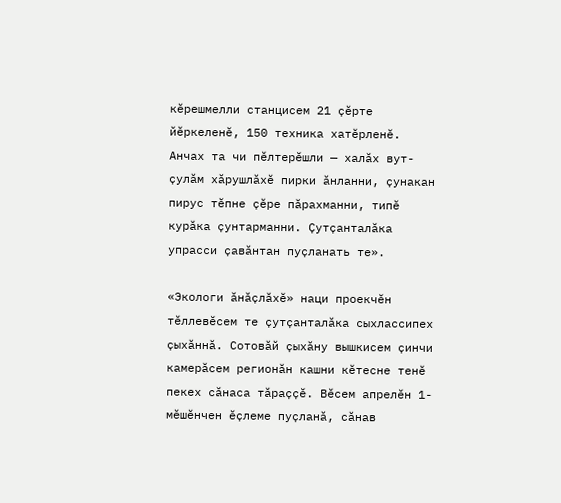кӗрешмелли станцисем 21 ҫӗрте йӗркеленӗ, 150 техника хатӗрленӗ. Анчах та чи пӗлтерӗшли — халӑх вут-ҫулӑм хӑрушлӑхӗ пирки ӑнланни, ҫунакан пирус тӗпне ҫӗре пӑрахманни, типӗ курӑка ҫунтарманни. Ҫутҫанталӑка упрасси ҫавӑнтан пуҫланать те».

«Экологи ӑнӑҫлӑхӗ» наци проекчӗн тӗллевӗсем те ҫутҫанталӑка сыхлассипех ҫыхӑннӑ. Сотовӑй ҫыхӑну вышкисем ҫинчи камерӑсем регионӑн кашни кӗтесне тенӗ пекех сӑнаса тӑраҫҫӗ. Вӗсем апрелӗн 1-мӗшӗнчен ӗҫлеме пуҫланӑ, сӑнав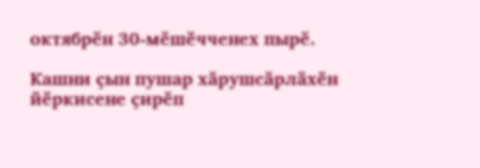октябрӗн 30-мӗшӗчченех пырӗ.

Кашни ҫын пушар хӑрушсӑрлӑхӗн йӗркисене ҫирӗп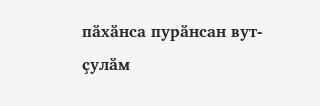пӑхӑнса пурӑнсан вут-ҫулӑм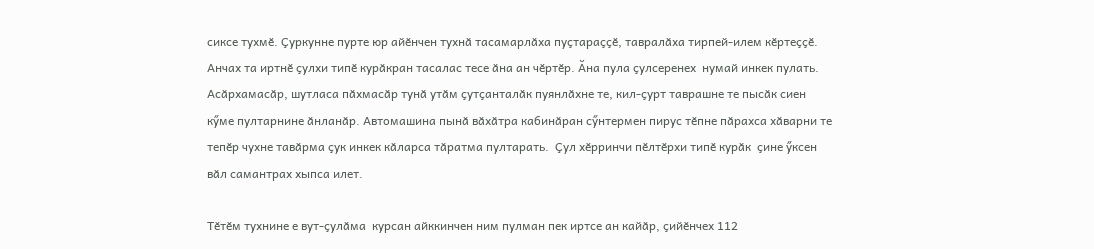сиксе тухмӗ. Ҫуркунне пурте юр айӗнчен тухнӑ тасамарлӑха пуҫтараҫҫӗ, тавралӑха тирпей-илем кӗртеҫҫӗ. Анчах та иртнӗ ҫулхи типӗ курӑкран тасалас тесе ӑна ан чӗртӗр. Ӑна пула ҫулсеренех  нумай инкек пулать. Асӑрхамасӑр, шутласа пӑхмасӑр тунӑ утӑм ҫутҫанталӑк пуянлӑхне те, кил-ҫурт таврашне те пысӑк сиен кӳме пултарнине ӑнланӑр. Автомашина пынӑ вӑхӑтра кабинӑран сӳнтермен пирус тӗпне пӑрахса хӑварни те тепӗр чухне тавӑрма ҫук инкек кӑларса тӑратма пултарать.  Ҫул хӗрринчи пӗлтӗрхи типӗ курӑк  ҫине ӳксен вӑл самантрах хыпса илет.

Тӗтӗм тухнине е вут-ҫулӑма  курсан айккинчен ним пулман пек иртсе ан кайӑр, ҫийӗнчех 112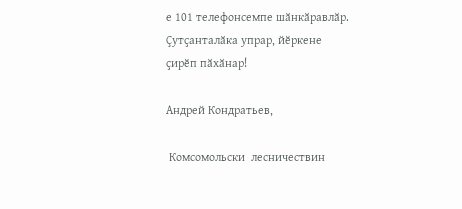е 101 телефонсемпе шӑнкӑравлӑр. Ҫутҫанталӑка упрар, йӗркене ҫирӗп пӑхӑнар!

Андрей Кондратьев,

 Комсомольски  лесничествин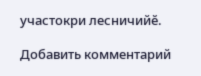участокри лесничийӗ.

Добавить комментарий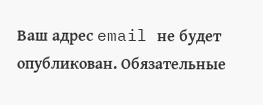Ваш адрес email не будет опубликован. Обязательные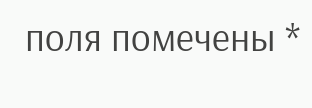поля помечены *